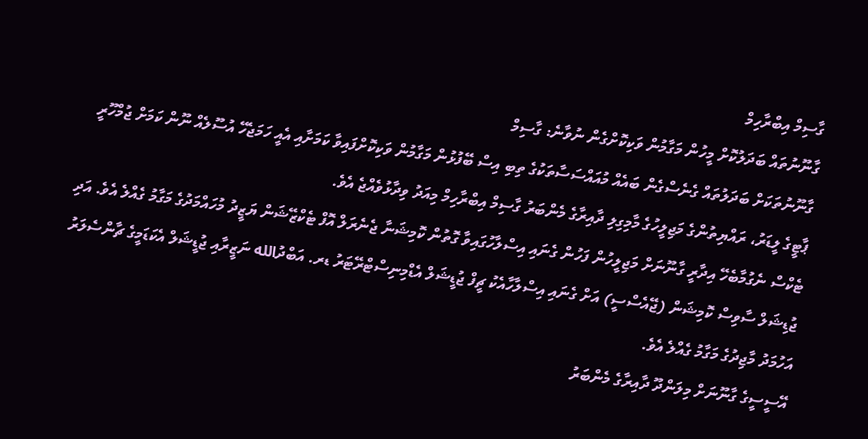ގާސިމް އިބްރާހިމް
ގާނޫނުތައް ބަދަލުކޮށް މީހުން މަގާމުން ވަކިކޮށްގެން ނުވާނެ: ގާސިމް
ގާނޫނުތަކަށް ބަދަލުތައް ގެނެސްގެން ބައެއް މުއައްސަސާތަކުގެ ތިބި އިސް ބޭފުޅުން މަގާމުން ވަކިކޮށްފައިވާ ކަމަށާއި އެއީ ހަމަޖެހޭ އުސޫލެއް ނޫން ކަމަށް ޖުމްހޫރީ ޕާޓީގެ ލީޑަރު، ރައްޔިތުންގެ މަޖިލީހުގެ މާމިގިލި ދާއިރާގެ މެންބަރު ގާސިމް އިބްރާހިމް މިއަދު ވިދާޅުވެއްޖެ އެވެ.
ޓެކްސް ނެގުމާބެހޭ އިދާރީ ގާނޫނަށް މަޖިލީހުން ފަހުން ގެނައި އިސްލާހުގައިވާ ގޮތުން ކޮމިޝަނާ ޖެނެރަލް އޮފް ޓެކްޒޭޝަން ޔަޒީދު މުހައްމަދުގެ މަގާމު ގެއްލެ އެވެ. އަދި ޖުޑިޝަލް ސާވިސް ކޮމިޝަން (ޖޭއެސްސީ) އަށް ގެނައި އިސްލާހާއެކު ޗީފް ޖުޑީޝަލް އެޑްމިނިސްޓްރޭޓަރު ޑރ. އަބްދުالله ނަޒީރާއި ޖުޑީޝަލް އެކަޑަމީގެ ޗާންސެލަރު އަހުމަދު މާޖިދުގެ މަގާމު ގެއްލެ އެވެ.
އޭސީސީގެ ގާނޫނަށް މިލަންދޫ ދާއިރާގެ މެންބަރު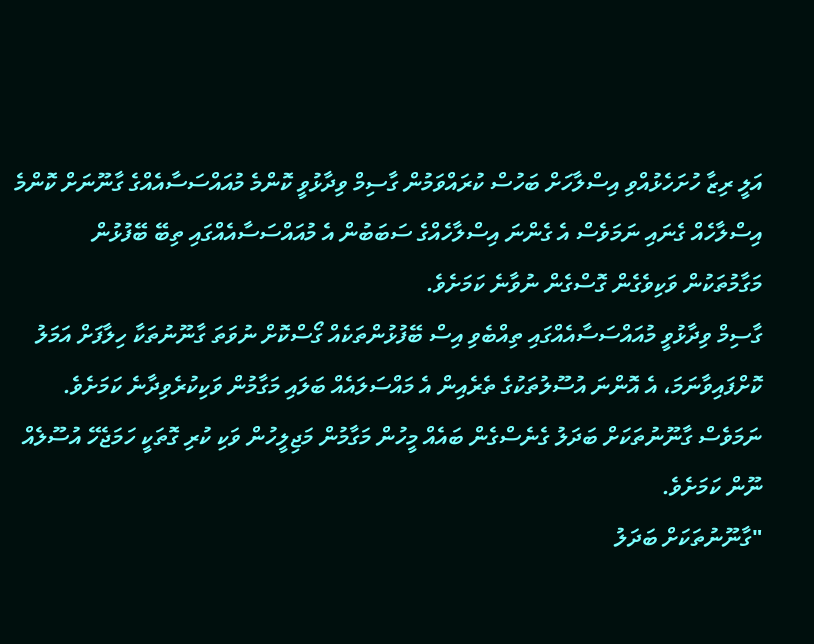އަލީ ރިޒާ ހުށަހެޅުއްވި އިސްލާހަށް ބަހުސް ކުރައްވަމުން ގާސިމް ވިދާޅުވީ ކޮންމެ މުއައްސަސާއެއްގެ ގާނޫނަށް ކޮންމެ އިސްލާހެއް ގެނައި ނަމަވެސް އެ ގެންނަ އިސްލާހެއްގެ ސަބަބުން އެ މުއައްސަސާއެއްގައި ތިބޭ ބޭފުޅުން މަގާމުތަކުން ވަކިވެގެން ގޮސްގެން ނުވާނެ ކަމަށެވެ.
ގާސިމް ވިދާޅުވީ މުއައްސަސާއެއްގައި ތިއްބެވި އިސް ބޭފުޅުންތަކެއް ގޯސްކޮށް ނުވަތަ ގާނޫނުތަކާ ހިލާފަށް އަމަލު ކޮށްފައިވާނަމަ، އެ އޮންނަ އުސޫލުތަކުގެ ތެރެއިން އެ މައްސަލައެއް ބަލައި މަގާމުން ވަކިކުރެވިދާނެ ކަމަށެވެ. ނަމަވެސް ގާނޫނުތަކަށް ބަދަލު ގެނެސްގެން ބައެއް މީހުން މަގާމުން މަޖިލީހުން ވަކި ކުރި ގޮތަކީ ހަމަޖެހޭ އުސޫލެއް ނޫން ކަމަށެވެ.
"ގާނޫނުތަކަށް ބަދަލު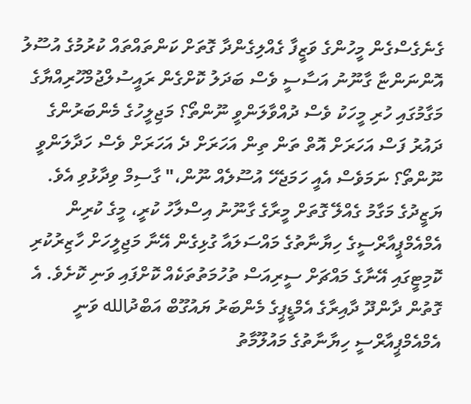ގެނެގެސްގެން މީހުންގެ ވަޒީފާ ގެއްލިގެންދާ ގޮތަށް ކަންތައްތައް ކުރުމުގެ އުސޫލު އޮންނަންޏާ ގާނޫނު އަސާސީ ވެސް ބަދަލު ކޮށްގެން ރައީސުލްޖުމްހޫރިއްޔާގެ މަގާމުގައި ހުރި މީހަކު ވެސް ދުއްވާލަންވީ ނޫންތޯ؟ މަޖިލީހުގެ މެންބަރުންގެ ދައުރު ފަސް އަހަރަށް އޮތް ތަން ތިން އަހަރަށް ދެ އަހަރަށް ވެސް ހަދާލަންވީ ނޫންތޯ؟ ނަމަވެސް އެއީ ހަމަޖެހޭ އުސޫލެއް ނޫން،" ގާސިމް ވިދާޅުވި އެވެ.
ޔަޒީދުގެ މަގާމު ގެއްލޭ ގޮތަށް މީރާގެ ގާނޫނު އިސްލާހު ކުރީ، މީގެ ކުރިން އެމްއެމްޕީއާރްސީގެ ހިޔާނާތުގެ މައްސަލައާ ގުޅިގެން އޭނާ މަޖިލީހަށް ހާޒިރުކުރި ކޮމިޓީގައި އޭނާގެ މައްޗަށް ސީރިއަސް ތުހުމަތުތަކެއް ކޮށްފައި ވަނި ކޮށެވެ. އެ ގޮތުން ދާންދޫ ދާއިރާގެ އެމްޑީޕީގެ މެންބަރު ޔައުގޫބް އަބްދުالله ވަނީ އެމްއެމްޕީއާރްސީ ހިޔާނާތުގެ މައުލޫމާތު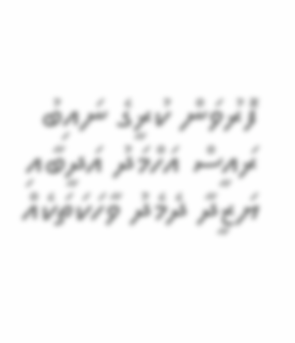ފޮރުވަން ކުރީގެ ނައިބު ރައީސް އަހްމަދު އަދީބާއި ޔަޒީދާ ދެމެދު ވާހަކަތަކެއް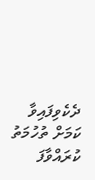ދެކެވިފައިވާ ކަމަށް ތުހުމަތު ކުރައްވާފަ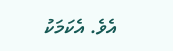އެވެ. އެކަމަކު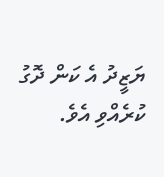ޔަޒީދު އެ ކަން ދޮގު ކުރެއްވި އެވެ.